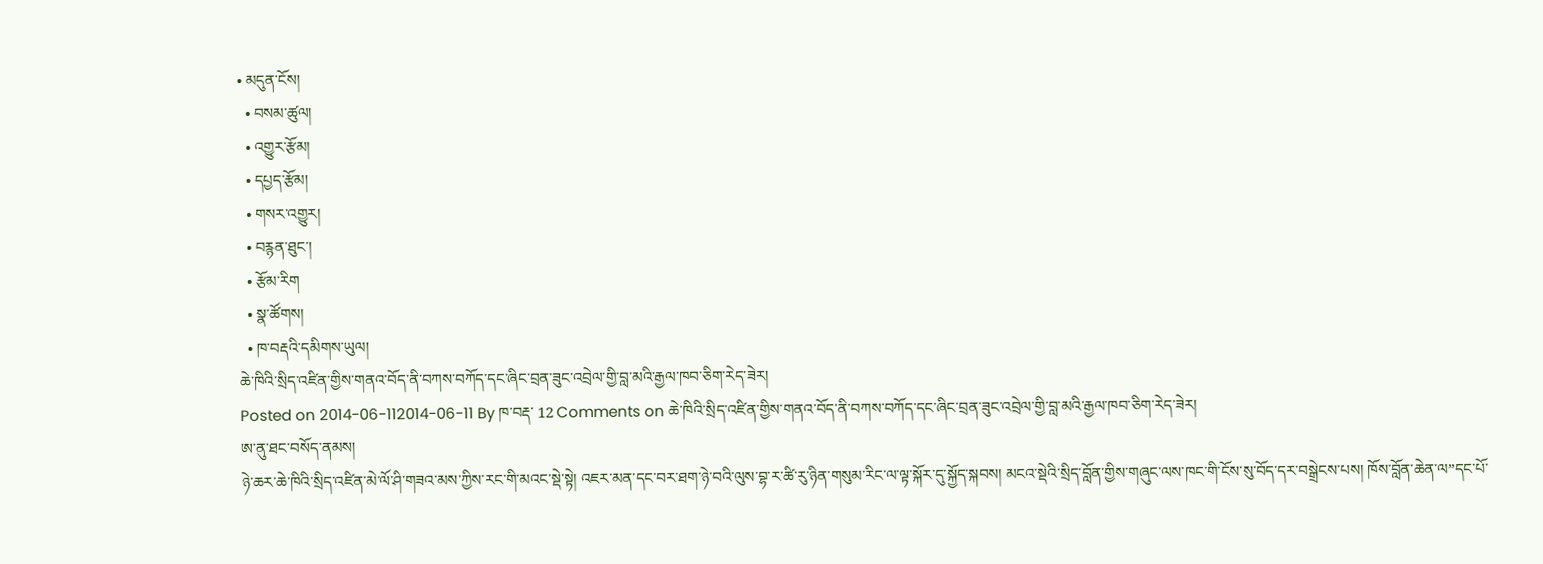• མདུན་ངོས།
  • བསམ་ཚུལ།
  • འགྱུར་རྩོམ།
  • དཔྱད་རྩོམ།
  • གསར་འགྱུར།
  • བརྙན་ཐུང་།
  • རྩོམ་རིག
  • སྣ་ཚོགས།
  • ཁ་བརྡའི་དམིགས་ཡུལ།
ཆེ་ཁིའི་སྲིད་འཛིན་གྱིས་གནའ་བོད་ནི་བཀས་བཀོད་དང་ཞིང་བྲན་ཟུང་འབྲེལ་གྱི་བླ་མའི་རྒྱལ་ཁབ་ཅིག་རེད་ཟེར།
Posted on 2014-06-112014-06-11 By ཁ་བརྡ་ 12 Comments on ཆེ་ཁིའི་སྲིད་འཛིན་གྱིས་གནའ་བོད་ནི་བཀས་བཀོད་དང་ཞིང་བྲན་ཟུང་འབྲེལ་གྱི་བླ་མའི་རྒྱལ་ཁབ་ཅིག་རེད་ཟེར།
ཨ་ནུ་ཐང་བསོད་ནམས།
ཉེ་ཆར་ཆེ་ཁིའི་སྲིད་འཛིན་མེ་ལོ་ཤི་གཟའ་མས་ཀྱིས་རང་གི་མའང་སྡེ་སྟེ། འཇར་མན་དང་བར་ཐག་ཉེ་བའི་ལུས་བྷ་ར་ཚི་རུ་ཉིན་གསུམ་རིང་ལ་ལྟ་སྐོར་དུ་སྐྱོད་སྐབས། མངའ་སྡེའི་སྲིད་བློན་གྱིས་གཞུང་ལས་ཁང་གི་ངོས་སུ་བོད་དར་བསྒྲེངས་པས། ཁོས་བློན་ཆེན་ལ”དང་པོ་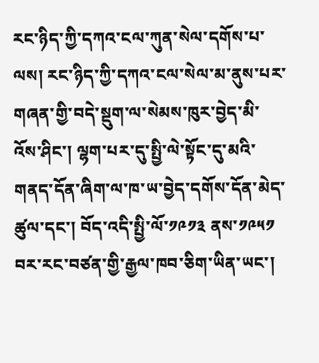རང་ཉིད་ཀྱི་དཀའ་ངལ་ཀུན་སེལ་དགོས་པ་ལས། རང་ཉིད་ཀྱི་དཀའ་ངལ་སེལ་མ་ནུས་པར་གཞན་གྱི་བདེ་སྡུག་ལ་སེམས་ཁུར་བྱེད་མི་འོས་ཤིང་། ལྷག་པར་དུ་སྤྱི་ལེ་སྟོང་དུ་མའི་གནད་དོན་ཞིག་ལ་ཁ་ཡ་བྱེད་དགོས་དོན་མེད་ཚུལ་དང་། བོད་འདི་སྤྱི་ལོ་༡༩༡༣ ནས་༡༩༥༡ བར་རང་བཙན་གྱི་རྒྱལ་ཁབ་ཅིག་ཡིན་ཡང་།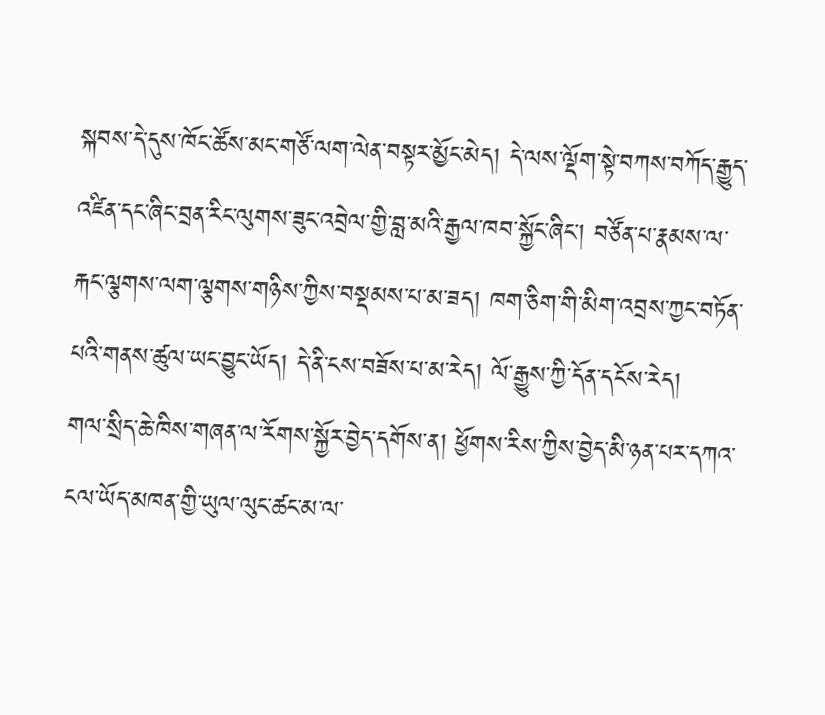སྐབས་དེ་དུས་ཁོང་ཚོས་མང་གཙོ་ལག་ལེན་བསྟར་མྱོང་མེད། དེ་ལས་ལྡོག་སྟེ་བཀས་བཀོད་རྒྱུད་འཛིན་དང་ཞིང་བྲན་རིང་ལུགས་ཟུང་འབྲེལ་གྱི་བླ་མའི་རྒྱལ་ཁབ་སྐྱོང་ཞིང་། བཙོན་པ་རྣམས་ལ་རྐང་ལྕགས་ལག་ལྕགས་གཉིས་ཀྱིས་བསྡམས་པ་མ་ཟད། ཁག་ཅིག་གི་མིག་འབྲས་ཀྱང་བཏོན་པའི་གནས་ཚུལ་ཡང་བྱུང་ཡོད། དེ་ནི་ངས་བཟོས་པ་མ་རེད། ལོ་རྒྱུས་ཀྱི་དོན་དངོས་རེད།
གལ་སྲིད་ཆེ་ཁིས་གཞན་ལ་རོགས་སྐྱོར་བྱེད་དགོས་ན། ཕྱོགས་རིས་ཀྱིས་བྱེད་མི་ཉན་པར་དཀའ་ངལ་ཡོད་མཁན་གྱི་ཡུལ་ལུང་ཚང་མ་ལ་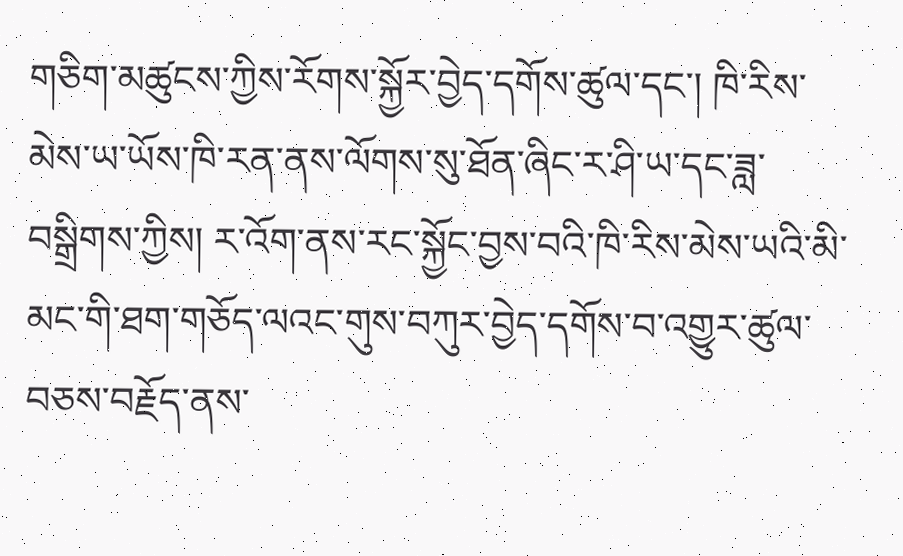གཅིག་མཚུངས་ཀྱིས་རོགས་སྐྱོར་བྱེད་དགོས་ཚུལ་དང་། ཁི་རིས་མེས་ཡ་ཡོས་ཁི་རན་ནས་ལོགས་སུ་ཐོན་ཞིང་ར་ཤི་ཡ་དང་ཟླ་བསྒྲིགས་ཀྱིས། ར་འོག་ནས་རང་སྐྱོང་བྱས་བའི་ཁི་རིས་མེས་ཡའི་མི་མང་གི་ཐག་གཅོད་ལའང་གུས་བཀུར་བྱེད་དགོས་བ་འགྱུར་ཚུལ་བཅས་བརྗོད་ནས་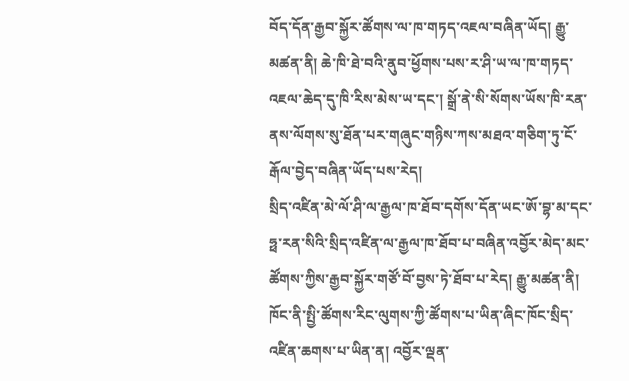བོད་དོན་རྒྱབ་སྐྱོར་ཚོགས་ལ་ཁ་གཏད་འཇལ་བཞིན་ཡོད། རྒྱུ་མཚན་ནི། ཆེ་ཁི་ཐེ་བའི་ནུབ་ཕྱོགས་པས་ར་ཤི་ཡ་ལ་ཁ་གཏད་འཇལ་ཆེད་དུ་ཁི་རིས་མེས་ཡ་དང་། སྒྲོ་ནེ་སི་སོགས་ཡོས་ཁི་རན་ནས་ལོགས་སུ་ཐོན་པར་གཞུང་གཉིས་ཀས་མཐའ་གཅིག་ཏུ་ངོ་རྒོལ་བྱེད་བཞིན་ཡོད་པས་རེད།
སྲིད་འཛིན་མེ་ལོ་ཤི་ལ་རྒྱལ་ཁ་ཐོབ་དགོས་དོན་ཡང་ཨོ་བྷ་མ་དང་ཧྥ་རན་སིའི་སྲིད་འཛིན་ལ་རྒྱལ་ཁ་ཐོབ་པ་བཞིན་འབྱོར་མེད་མང་ཚོགས་ཀྱིས་རྒྱབ་སྐྱོར་གཙོ་བོ་བྱས་ཏེ་ཐོབ་པ་རེད། རྒྱུ་མཚན་ནི། ཁོང་ནི་སྤྱི་ཚོགས་རིང་ལུགས་ཀྱི་ཚོགས་པ་ཡིན་ཞིང་ཁོང་སྲིད་འཛིན་ཆགས་པ་ཡིན་ན། འབྱོར་ལྡན་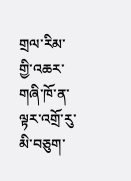གྲལ་རིམ་གྱི་འཆར་གཞི་ཁོ་ན་ལྟར་འགྲོ་རུ་མི་བཅུག་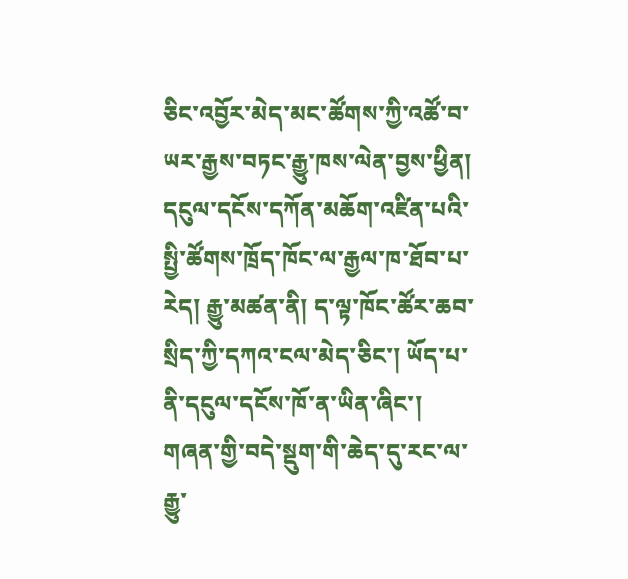ཅིང་འབྱོར་མེད་མང་ཚོགས་ཀྱི་འཚོ་བ་ཡར་རྒྱས་བཏང་རྒྱུ་ཁས་ལེན་བྱས་ཕྱིན། དངུལ་དངོས་དཀོན་མཆོག་འཛིན་པའི་སྤྱི་ཚོགས་ཁྲོད་ཁོང་ལ་རྒྱལ་ཁ་ཐོབ་པ་རེད། རྒྱུ་མཚན་ནི། ད་ལྟ་ཁོང་ཚོར་ཆབ་སྲིད་ཀྱི་དཀའ་ངལ་མེད་ཅིང་། ཡོད་པ་ནི་དངུལ་དངོས་ཁོ་ན་ཡིན་ཞིང་། གཞན་གྱི་བདེ་སྡུག་གི་ཆེད་དུ་རང་ལ་རྒྱུ་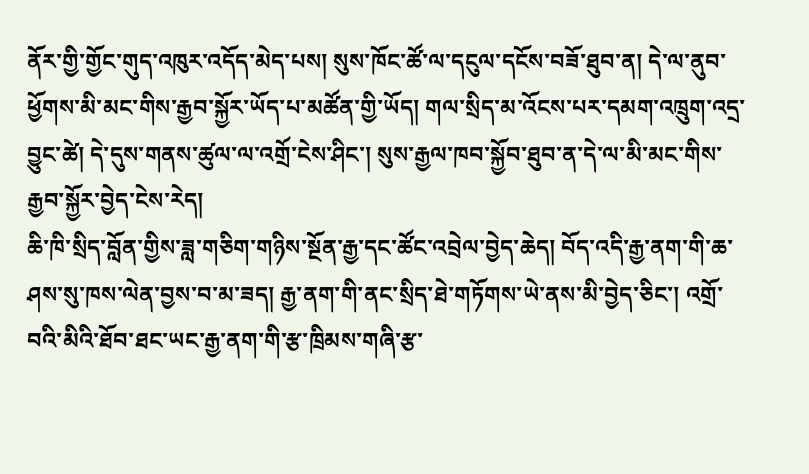ནོར་གྱི་གྱོང་གུད་འཁུར་འདོད་མེད་པས། སུས་ཁོང་ཚོ་ལ་དངུལ་དངོས་བཟོ་ཐུབ་ན། དེ་ལ་ནུབ་ཕྱོགས་མི་མང་གིས་རྒྱབ་སྐྱོར་ཡོད་པ་མཚོན་གྱི་ཡོད། གལ་སྲིད་མ་འོངས་པར་དམག་འཁྲུག་འདྲ་བྱུང་ཚེ། དེ་དུས་གནས་ཚུལ་ལ་འགྲོ་ངེས་ཤིང་། སུས་རྒྱལ་ཁབ་སྐྱོབ་ཐུབ་ན་དེ་ལ་མི་མང་གིས་རྒྱབ་སྐྱོར་བྱེད་ངེས་རེད།
ཆི་ཁི་སྲིད་བློན་གྱིས་ཟླ་གཅིག་གཉིས་སྔོན་རྒྱ་དང་ཚོང་འབྲེལ་བྱེད་ཆེད། བོད་འདི་རྒྱ་ནག་གི་ཆ་ཤས་སུ་ཁས་ལེན་བྱས་བ་མ་ཟད། རྒྱ་ནག་གི་ནང་སྲིད་ཐེ་གཏོགས་ཡེ་ནས་མི་བྱེད་ཅིང་། འགྲོ་བའི་མིའི་ཐོབ་ཐང་ཡང་རྒྱ་ནག་གི་རྩ་ཁྲིམས་གཞི་རྩ་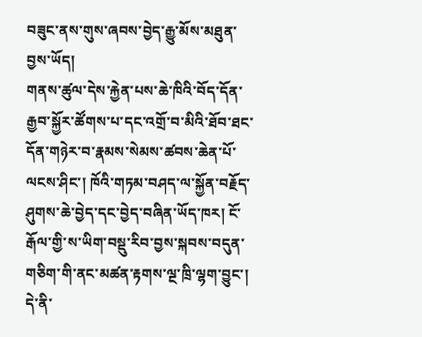བཟུང་ནས་གུས་ཞབས་བྱེད་རྒྱུ་མོས་མཐུན་བྱས་ཡོད།
གནས་ཚུལ་དེས་རྐྱེན་པས་ཆེ་ཁིའི་བོད་དོན་རྒྱབ་སྐྱོར་ཚོགས་པ་དང་འགྲོ་བ་མིའི་ཐོབ་ཐང་དོན་གཉེར་བ་རྣམས་སེམས་ཚབས་ཆེན་པོ་ལངས་ཤིང་། ཁོའི་གཏམ་བཤད་ལ་སྐྱོན་བརྗོད་ཤུགས་ཆེ་བྱེད་དང་བྱེད་བཞིན་ཡོད་ཁར། ངོ་རྒོལ་གྱི་ས་ཡིག་བསྡུ་རིབ་བྱས་སྐབས་བདུན་གཅིག་གི་ནང་མཚན་རྟགས་ལྔ་ཁྲི་ལྷག་བྱུང་། དེ་ནི་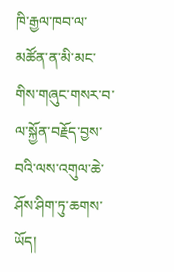ཁི་རྒྱལ་ཁབ་ལ་མཚོན་ན་མི་མང་གིས་གཞུང་གསར་བ་ལ་སྐྱོན་བརྗོད་བྱས་བའི་ལས་འགུལ་ཆེ་ཤོས་ཤིག་ཏུ་ཆགས་ཡོད།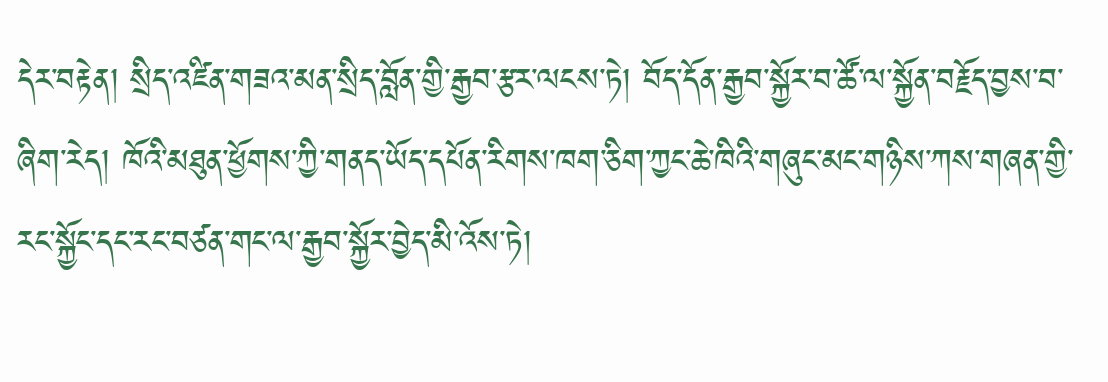དེར་བརྟེན། སྲིད་འཛིན་གཟའ་མན་སྲིད་བློན་གྱི་རྒྱབ་རྩར་ལངས་ཏེ། བོད་དོན་རྒྱབ་སྐྱོར་བ་ཚོ་ལ་སྐྱོན་བརྗོད་བྱས་བ་ཞིག་རེད། ཁོའི་མཐུན་ཕྱོགས་ཀྱི་གནད་ཡོད་དཔོན་རིགས་ཁག་ཅིག་ཀྱང་ཆེ་ཁིའི་གཞུང་མང་གཉིས་ཀས་གཞན་གྱི་རང་སྐྱོང་དང་རང་བཙན་གང་ལ་རྒྱབ་སྐྱོར་བྱེད་མི་འོས་ཏེ།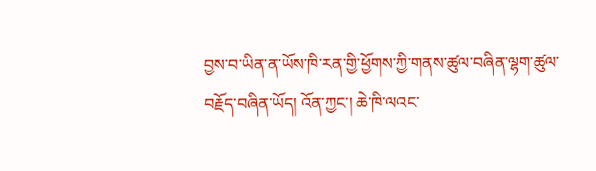བྱས་བ་ཡིན་ན་ཡོས་ཁི་རན་གྱི་ཕྱོགས་ཀྱི་གནས་ཚུལ་བཞིན་ལྷག་ཚུལ་བརྗོད་བཞིན་ཡོད། འོན་ཀྱང་། ཆེ་ཁི་ལའང་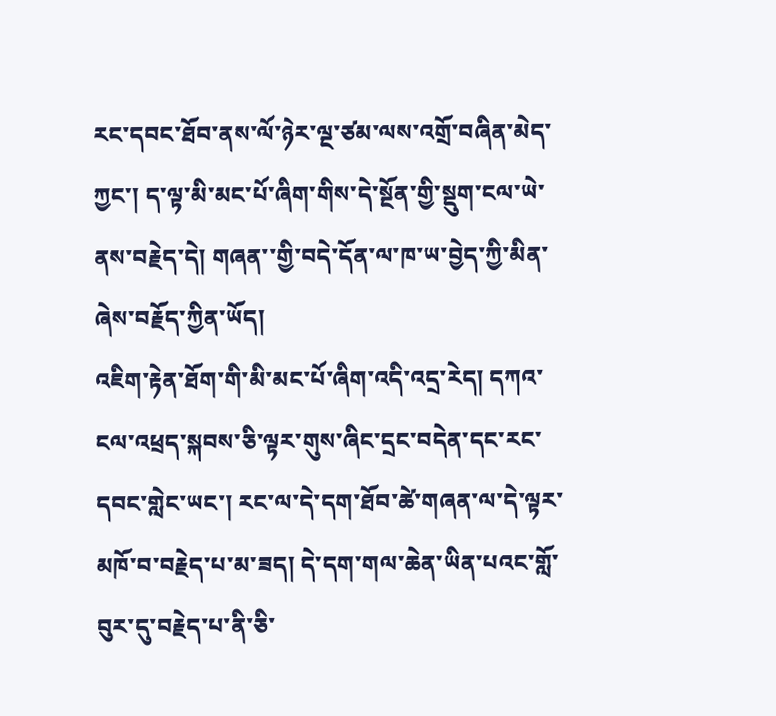རང་དབང་ཐོབ་ནས་ལོ་ཉེར་ལྔ་ཙམ་ལས་འགྲོ་བཞིན་མེད་ཀྱང་། ད་ལྟ་མི་མང་པོ་ཞིག་གིས་དེ་སྔོན་གྱི་སྡུག་ངལ་ཡེ་ནས་བརྗེད་དེ། གཞན་་གྱི་བདེ་དོན་ལ་ཁ་ཡ་བྱེད་ཀྱི་མིན་ཞེས་བརྗོད་ཀྱིན་ཡོད།
འཇིག་རྟེན་ཐོག་གི་མི་མང་པོ་ཞིག་འདི་འདྲ་རེད། དཀའ་ངལ་འཕྲད་སྐབས་ཅི་ལྟར་གུས་ཞིང་དྲང་བདེན་དང་རང་དབང་གླེང་ཡང་། རང་ལ་དེ་དག་ཐོབ་ཚེ་གཞན་ལ་དེ་ལྟར་མཁོ་བ་བརྗེད་པ་མ་ཟད། དེ་དག་གལ་ཆེན་ཡིན་པའང་གློ་བུར་དུ་བརྗེད་པ་ནི་ཅི་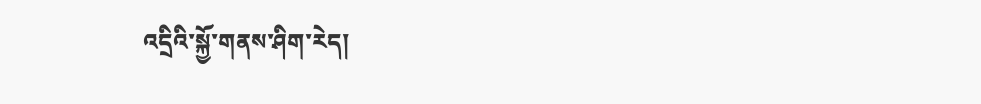འདྲིའི་སྐྱོ་གནས་ཤིག་རེད།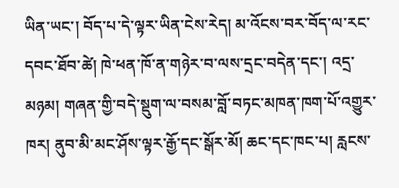ཡིན་ཡང་། བོད་པ་དེ་ལྟར་ཡིན་ངེས་རེད། མ་འོངས་བར་བོད་ལ་རང་དབང་ཐོབ་ཚེ། ཁེ་ཕན་ཁོ་ན་གཉེར་བ་ལས་དྲང་བདེན་དང་། འདྲ་མཉམ། གཞན་གྱི་བདེ་སྡུག་ལ་བསམ་བློ་བཏང་མཁན་ཁག་པོ་འགྱུར་ཁར། ནུབ་མི་མང་ཤོས་ལྟར་རྒྱོ་དང་སྒོར་མོ། ཆང་དང་ཁང་པ། རླངས་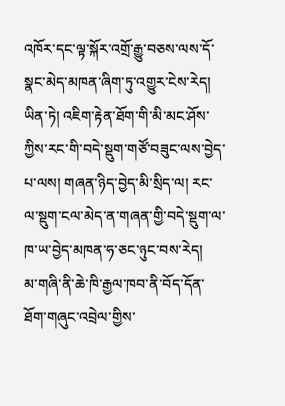འཁོར་དང་ལྟ་སྐོར་འགྲོ་རྒྱུ་བཅས་ལས་དོ་སྣང་མེད་མཁན་ཞིག་ཏུ་འགྱུར་ངེས་རེད། ཡིན་ཏེ། འཇིག་རྟེན་ཐོག་གི་མི་མང་ཤོས་ཀྱིས་རང་གི་བདེ་སྡུག་གཙོ་བཟུང་ལས་བྱེད་པ་ལས། གཞན་ཉིད་བྱེད་མི་སྲིད་ལ། རང་ལ་སྡུག་ངལ་མེད་ན་གཞན་གྱི་བདེ་སྡུག་ལ་ཁ་ཡ་བྱེད་མཁན་ཧ་ཅང་ཉུང་བས་རེད།
མ་གཞི་ནི་ཆེ་ཁི་རྒྱལ་ཁབ་ནི་བོད་དོན་ཐོག་གཞུང་འབྲེལ་གྱིས་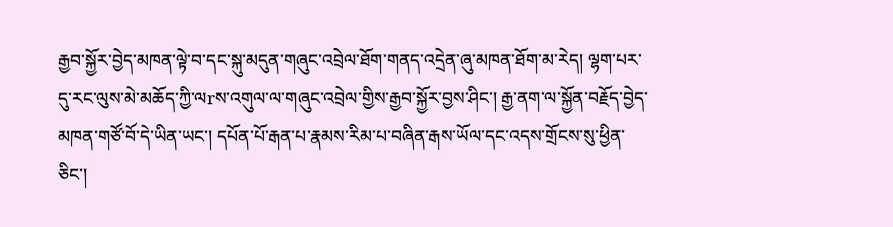རྒྱབ་སྐྱོར་བྱེད་མཁན་ལྟེ་བ་དང་སྐུ་མདུན་གཞུང་འབྲེལ་ཐོག་གནད་འདྲེན་ཞུ་མཁན་ཐོག་མ་རེད། ལྷག་པར་དུ་རང་ལུས་མེ་མཆོད་ཀྱི་ལrས་འགུལ་ལ་གཞུང་འབྲེལ་གྱིས་རྒྱབ་སྐྱོར་བྱས་ཤིང་། རྒྱ་ནག་ལ་སྐྱོན་བརྗོད་བྱེད་མཁན་གཙོ་བོ་དེ་ཡིན་ཡང་། དཔོན་པོ་རྒན་པ་རྣམས་རིམ་པ་བཞིན་རྒས་ཡོལ་དང་འདས་གྲོངས་སུ་ཕྱིན་ཅིང་།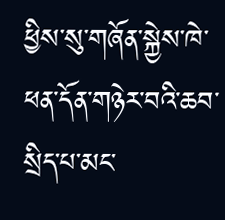ཕྱིས་སུ་གཞོན་སྐྱེས་ཁེ་ཕན་དོན་གཉེར་བའི་ཆབ་སྲིད་པ་མང་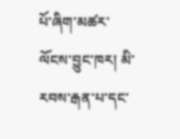པོ་ཞིག་མཚར་ལོངས་བྱུང་ཁར། མི་རབས་རྒན་པ་དང་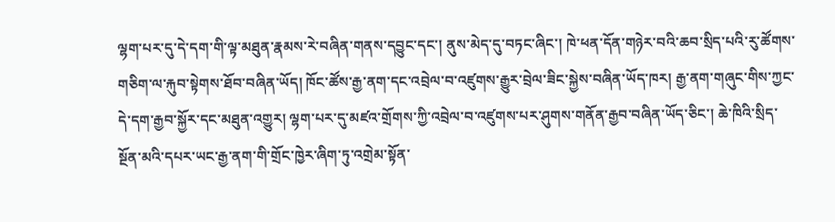ལྷག་པར་དུ་དེ་དག་གི་ལྟ་མཐུན་རྣམས་རེ་བཞིན་གནས་དབྱུང་དང་། ནུས་མེད་དུ་བཏང་ཞིང་། ཁེ་ཕན་དོན་གཉེར་བའི་ཆབ་སྲིད་པའི་རུ་ཚོགས་གཅིག་ལ་རྐུབ་སྟེགས་ཐོབ་བཞིན་ཡོད། ཁོང་ཚོས་རྒྱ་ནག་དང་འབྲེལ་བ་འཛུགས་རྒྱུར་བྲེལ་ཟིང་སྐྱེས་བཞིན་ཡོད་ཁར། རྒྱ་ནག་གཞུང་གིས་ཀྱང་དེ་དག་རྒྱབ་སྐྱོར་དང་མཐུན་འགྱུར། ལྷག་པར་དུ་མཛའ་གྲོགས་ཀྱི་འབྲེལ་བ་འཛུགས་པར་ཤུགས་གནོན་རྒྱབ་བཞིན་ཡོད་ཅིང་། ཆེ་ཁིའི་སྲིད་སྔོན་མའི་དཔར་ཡང་རྒྱ་ནག་གི་གྲོང་ཁྱེར་ཞིག་ཏུ་འགྲེམ་སྟོན་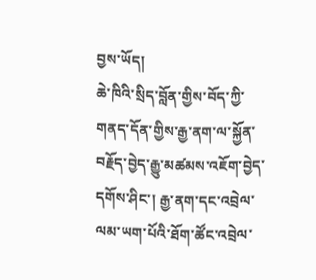བྱས་ཡོད།
ཆེ་ཁིའི་སྲིད་བློན་གྱིས་བོད་ཀྱི་གནད་དོན་གྱིས་རྒྱ་ནག་ལ་སྐྱོན་བརྗོད་བྱེད་རྒྱུ་མཚམས་འཇོག་བྱེད་དགོས་ཤིང་། རྒྱ་ནག་དང་འབྲེལ་ལམ་ཡག་པོའི་ཐོག་ཚོང་འབྲེལ་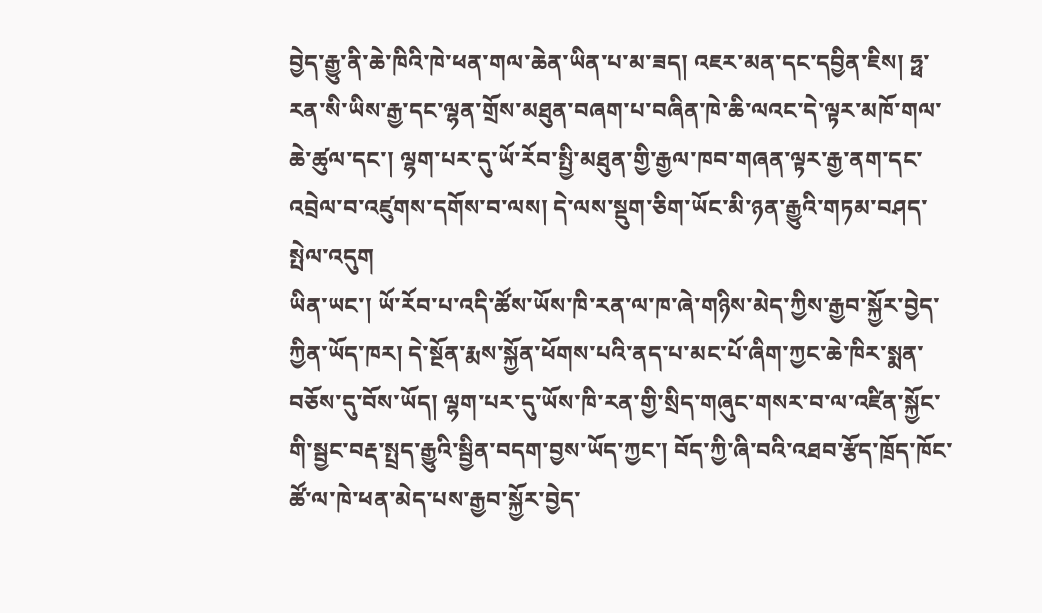བྱེད་རྒྱུ་ནི་ཆེ་ཁིའི་ཁེ་ཕན་གལ་ཆེན་ཡིན་པ་མ་ཟད། འཇར་མན་དང་དབྱིན་ཇིས། ཧྥ་རན་སི་ཡིས་རྒྱ་དང་ལྷན་གྲོས་མཐུན་བཞག་པ་བཞིན་ཁེ་ཆི་ལའང་དེ་ལྟར་མཁོ་གལ་ཆེ་ཚུལ་དང་། ལྷག་པར་དུ་ཡོ་རོབ་སྤྱི་མཐུན་གྱི་རྒྱལ་ཁབ་གཞན་ལྟར་རྒྱ་ནག་དང་འབྲེལ་བ་འཛུགས་དགོས་བ་ལས། དེ་ལས་སྡུག་ཅིག་ཡོང་མི་ཉན་རྒྱུའི་གཏམ་བཤད་སྤེལ་འདུག
ཡིན་ཡང་། ཡོ་རོབ་པ་འདི་ཚོས་ཡོས་ཁི་རན་ལ་ཁ་ཞེ་གཉིས་མེད་ཀྱིས་རྒྱབ་སྐྱོར་བྱེད་ཀྱིན་ཡོད་ཁར། དེ་སྔོན་རྨས་སྐྱོན་ཕོགས་པའི་ནད་པ་མང་པོ་ཞིག་ཀྱང་ཆེ་ཁིར་སྨན་བཅོས་དུ་བོས་ཡོད། ལྷག་པར་དུ་ཡོས་ཁི་རན་གྱི་སྲིད་གཞུང་གསར་བ་ལ་འཛིན་སྐྱོང་གི་སྦྱང་བརྡ་སྤྲད་རྒྱུའི་སྦྱིན་བདག་བྱས་ཡོད་ཀྱང་། བོད་ཀྱི་ཞི་བའི་འཐབ་རྩོད་ཁྲོད་ཁོང་ཚོ་ལ་ཁེ་ཕན་མེད་པས་རྒྱབ་སྐྱོར་བྱེད་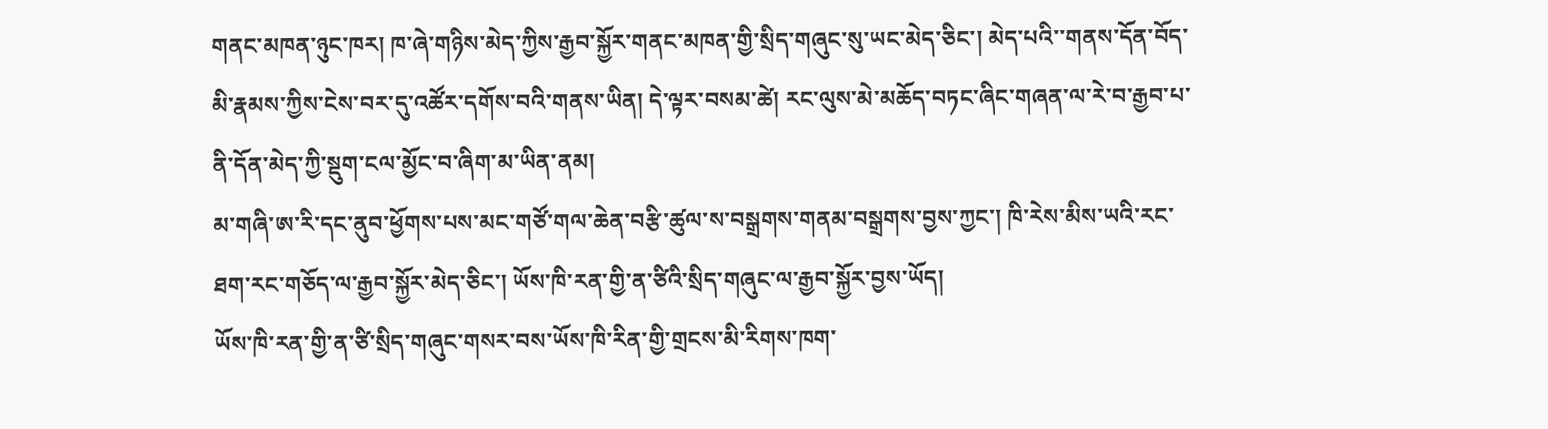གནང་མཁན་ཉུང་ཁར། ཁ་ཞེ་གཉིས་མེད་ཀྱིས་རྒྱབ་སྐྱོར་གནང་མཁན་གྱི་སྲིད་གཞུང་སུ་ཡང་མེད་ཅིང་། མེད་པའི་་གནས་དོན་བོད་མི་རྣམས་ཀྱིས་ངེས་བར་དུ་འཚོར་དགོས་བའི་གནས་ཡིན། དེ་ལྟར་བསམ་ཚེ། རང་ལུས་མེ་མཆོད་བཏང་ཞིང་གཞན་ལ་རེ་བ་རྒྱབ་པ་ནི་དོན་མེད་ཀྱི་སྡུག་ངལ་མྱོང་བ་ཞིག་མ་ཡིན་ནམ།
མ་གཞི་ཨ་རི་དང་ནུབ་ཕྱོགས་པས་མང་གཙོ་གལ་ཆེན་བརྩི་ཚུལ་ས་བསྒྲགས་གནམ་བསྒྲགས་བྱས་ཀྱང་། ཁི་རེས་མིས་ཡའི་རང་ཐག་རང་གཅོད་ལ་རྒྱབ་སྐྱོར་མེད་ཅིང་། ཡོས་ཁི་རན་གྱི་ན་ཙིའི་སྲིད་གཞུང་ལ་རྒྱབ་སྐྱོར་བྱས་ཡོད།
ཡོས་ཁི་རན་གྱི་ན་ཙི་སྲིད་གཞུང་གསར་བས་ཡོས་ཁི་རིན་གྱི་གྲངས་མི་རིགས་ཁག་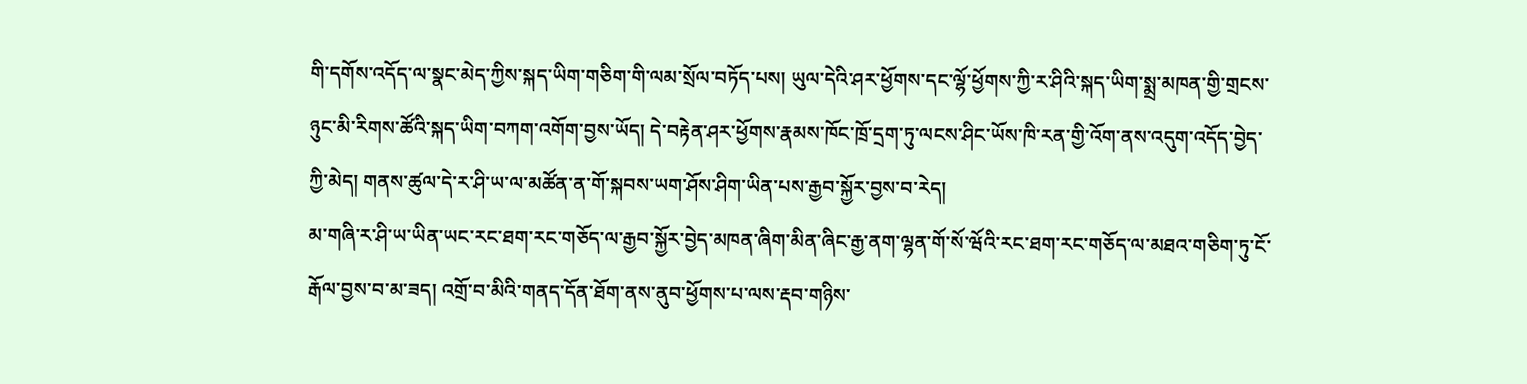གི་དགོས་འདོད་ལ་སྣང་མེད་ཀྱིས་སྐད་ཡིག་གཅིག་གི་ལམ་སྲོལ་བཏོད་པས། ཡུལ་དེའི་ཤར་ཕྱོགས་དང་ལྷོ་ཕྱོགས་ཀྱི་ར་ཤིའི་སྐད་ཡིག་སྨྲ་མཁན་གྱི་གྲངས་ཉུང་མི་རིགས་ཚོའི་སྐད་ཡིག་བཀག་འགོག་བྱས་ཡོད། དེ་བརྟེན་ཤར་ཕྱོགས་རྣམས་ཁོང་ཁྲོ་དྲག་ཏུ་ལངས་ཤིང་ཡོས་ཁི་རན་གྱི་འོག་ནས་འདུག་འདོད་བྱེད་ཀྱི་མེད། གནས་ཚུལ་དེ་ར་ཤི་ཡ་ལ་མཚོན་ན་གོ་སྐབས་ཡག་ཤོས་ཤིག་ཡིན་པས་རྒྱབ་སྐྱོར་བྱས་བ་རེད།
མ་གཞི་ར་ཤི་ཡ་ཡིན་ཡང་རང་ཐག་རང་གཅོད་ལ་རྒྱབ་སྐྱོར་བྱེད་མཁན་ཞིག་མིན་ཞིང་རྒྱ་ནག་ལྷན་གོ་སོ་ཝོའི་རང་ཐག་རང་གཅོད་ལ་མཐའ་གཅིག་ཏུ་ངོ་རྒོལ་བྱས་བ་མ་ཟད། འགྲོ་བ་མིའི་གནད་དོན་ཐོག་ནས་ནུབ་ཕྱོགས་པ་ལས་རྡབ་གཉིས་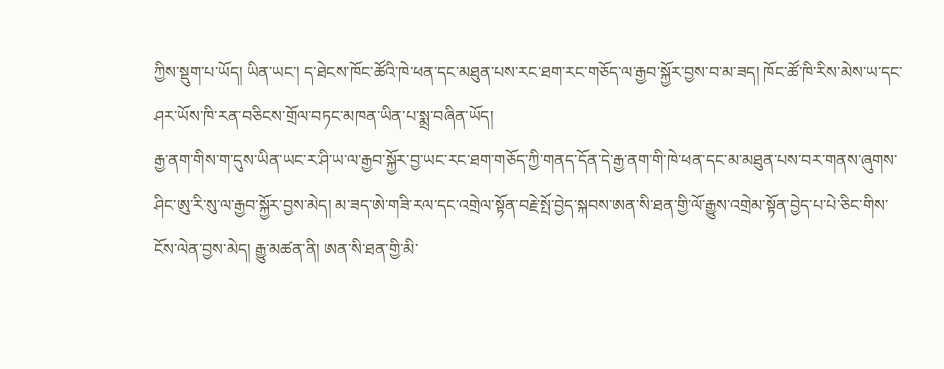ཀྱིས་སྡུག་པ་ཡོད། ཡིན་ཡང་། ད་ཐེངས་ཁོང་ཚོའི་ཁེ་ཕན་དང་མཐུན་པས་རང་ཐག་རང་གཅོད་ལ་རྒྱབ་སྐྱོར་བྱས་བ་མ་ཟད། ཁོང་ཚོ་ཁི་རིས་མེས་ཡ་དང་ཤར་ཡོས་ཁི་རན་བཅིངས་གྲོལ་བཏང་མཁན་ཡིན་པ་སྨྲ་བཞིན་ཡོད།
རྒྱ་ནག་གིས་ག་དུས་ཡིན་ཡང་ར་ཤི་ཡ་ལ་རྒྱབ་སྐྱོར་བྱ་ཡང་རང་ཐག་གཅོད་ཀྱི་གནད་དོན་དེ་རྒྱ་ནག་གི་ཁེ་ཕན་དང་མ་མཐུན་པས་བར་གནས་ཞུགས་ཤིང་ཨུ་རི་སུ་ལ་རྒྱབ་སྐྱོར་བྱས་མེད། མ་ཟད་ཨེ་གཟི་རལ་དང་འགྲེལ་སྟོན་བརྗེ་སྤོ་བྱེད་སྐབས་ཨན་སི་ཐན་གྱི་ལོ་རྒྱུས་འགྲེམ་སྟོན་བྱེད་པ་པེ་ཅིང་གིས་ངོས་ལེན་བྱས་མེད། རྒྱུ་མཚན་ནི། ཨན་སི་ཐན་གྱི་མི་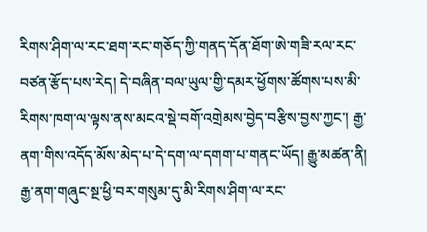རིགས་ཤིག་ལ་རང་ཐག་རང་གཅོད་ཀྱི་གནད་དོན་ཐོག་ཨེ་གཟི་རལ་རང་བཙན་རྩོད་པས་རེད། དེ་བཞིན་བལ་ཡུལ་གྱི་དམར་ཕྱོགས་ཚོགས་པས་མི་རིགས་ཁག་ལ་ལྟས་ནས་མངའ་སྡེ་བགོ་འགྲེམས་བྱེད་བརྩིས་བྱས་ཀྱང་། རྒྱ་ནག་གིས་འདོད་མོས་མེད་པ་དེ་དག་ལ་དགག་པ་གནང་ཡོད། རྒྱུ་མཚན་ནི། རྒྱ་ནག་གཞུང་སྔ་ཕྱི་བར་གསུམ་དུ་མི་རིགས་ཤིག་ལ་རང་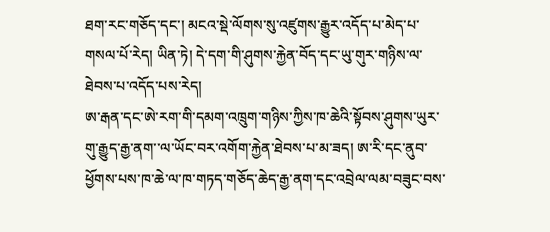ཐག་རང་གཅོད་དང་། མངའ་སྡེ་ལོགས་སུ་འཛུགས་རྒྱུར་འདོད་པ་མེད་པ་གསལ་པོ་རེད། ཡིན་ཏེ། དེ་དག་གི་ཤུགས་རྐྱེན་བོད་དང་ཡུ་གུར་གཉིས་ལ་ཐེབས་པ་འདོད་པས་རེད།
ཨ་རྒན་དང་ཨེ་རག་གི་དམག་འཁྲུག་གཉིས་ཀྱིས་ཁ་ཆེའི་སྟོབས་ཤུགས་ཡུར་གུ་རྒྱུད་རྒྱ་ནག་་ལ་ཡོང་བར་འགོག་རྐྱེན་ཐེབས་པ་མ་ཟད། ཨ་རི་དང་ནུབ་ཕྱོགས་པས་ཁ་ཆེ་ལ་ཁ་གཏད་གཅོད་ཆེད་རྒྱ་ནག་དང་འབྲེལ་ལམ་བཟུང་བས་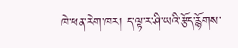ཁེ་ཕན་རེག་ཁར། ད་ལྟ་ར་ཤི་ཡའི་རྩོད་རྙོགས་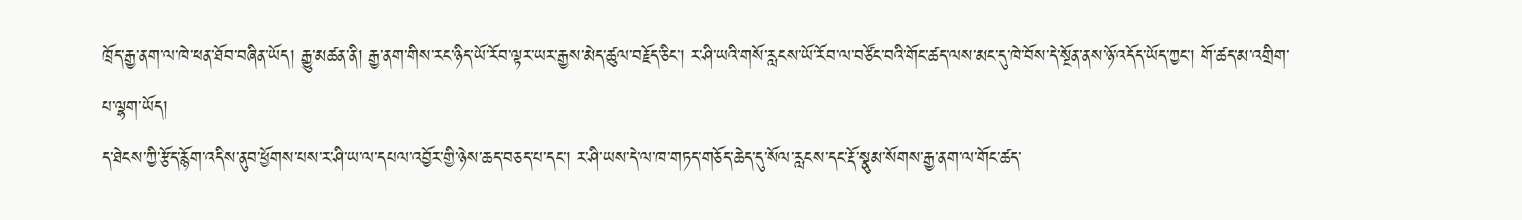ཁྲོད་རྒྱ་ནག་ལ་ཁེ་ཕན་ཐོབ་བཞིན་ཡོད། རྒྱུ་མཚན་ནི། རྒྱ་ནག་གིས་རང་ཉིད་ཡོ་རོབ་ལྟར་ཡར་རྒྱས་མེད་ཚུལ་བརྗོད་ཅིང་། ར་ཤི་ཡའི་གསོ་རླངས་ཡོ་རོབ་ལ་བཙོང་བའི་གོང་ཚད་ལས་མང་དུ་ཁེ་བོས་དེ་སྔོན་ནས་ཉོ་འདོད་ཡོད་ཀྱང་། གོ་ཚད་མ་འགྲིག་པ་ལྷག་ཡོད།
ད་ཐེངས་ཀྱི་རྩོད་རྙོག་འདིས་ནུབ་ཕྱོགས་པས་ར་ཤི་ཡ་ལ་དཔལ་འབྱོར་གྱི་ཉེས་ཆད་བཅད་པ་དང་། ར་ཤི་ཡས་དེ་ལ་ཁ་གཏད་གཅོད་ཆེད་དུ་སོལ་རླངས་དང་རྡོ་སྣུམ་སོགས་རྒྱ་ནག་ལ་གོང་ཚད་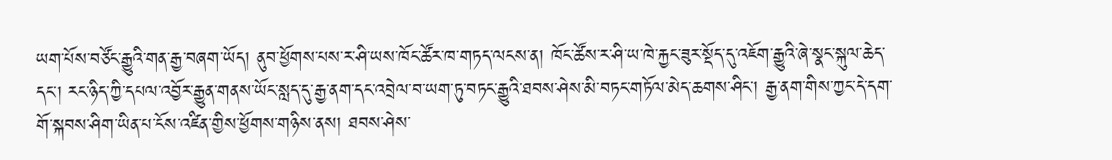ཡག་པོས་བཙོང་རྒྱུའི་གན་རྒྱ་བཞག་ཡོད། ནུབ་ཕྱོགས་པས་ར་ཤི་ཡས་ཁོང་ཚོར་ཁ་གཏད་ལངས་ན། ཁོང་ཚོས་ར་ཤི་ཡ་ཁེ་རྐྱང་ཟུར་སྡོད་དུ་འཇོག་རྒྱུའི་ཞེ་སྣང་སྐུལ་ཆེད་དང་། རང་ཉིད་ཀྱི་དཔལ་འབྱོར་རྒྱུན་གནས་ཡོང་སླད་དུ་རྒྱ་ནག་དང་འབྲེལ་བ་ཡག་ཏུ་བཏང་རྒྱུའི་ཐབས་ཤེས་མི་བཏང་གཏོལ་མེད་ཆགས་ཤིང་། རྒྱ་ནག་གིས་ཀྱང་དེ་དག་གོ་སྐབས་ཤིག་ཡིན་པ་ངོས་འཛིན་གྱིས་ཕྱོགས་གཉིས་ནས། ཐབས་ཤེས་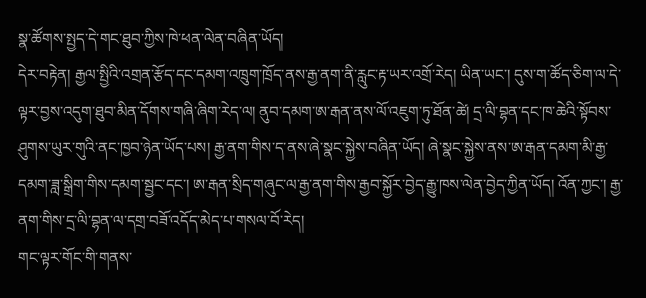སྣ་ཚོགས་སྤྱད་དེ་གང་ཐུབ་ཀྱིས་ཁེ་ཕན་ལེན་བཞིན་ཡོད།
དེར་བརྟེན། རྒྱལ་སྤྱིའི་འགྲན་རྩོད་དང་དམག་འཁྲུག་ཁྲོད་ནས་རྒྱ་ནག་ནི་རླུང་རྟ་ཡར་འགྲོ་རེད། ཡིན་ཡང་། དུས་ག་ཚོད་ཅིག་ལ་དེ་ལྟར་བྱས་འདུག་ཐུབ་མིན་དོགས་གཞི་ཞིག་རེད་ལ། ནུབ་དམག་ཨ་རྒན་ནས་ལོ་འཇུག་ཏུ་ཐོན་ཚེ། དྲ་ལི་བྷན་དང་ཁ་ཆེའི་སྟོབས་ཤུགས་ཡུར་གུའི་ནང་ཁྱབ་ཉེན་ཡོད་པས། རྒྱ་ནག་གིས་ད་ནས་ཞེ་སྣང་སྐྱེས་བཞིན་ཡོད། ཞེ་སྣང་སྐྱེས་ནས་ཨ་རྒན་དམག་མི་རྒྱ་དམག་ཟླ་སྒྲིག་གིས་དམག་སྦྱང་དང་། ཨ་རྒན་སྲིད་གཞུང་ལ་རྒྱ་ནག་གིས་རྒྱབ་སྐྱོར་བྱེད་རྒྱུ་ཁས་ལེན་བྱེད་ཀྱིན་ཡོད། འོན་ཀྱང་། རྒྱ་ནག་གིས་དྲ་ལི་བྷན་ལ་དགྲ་བཟོ་འདོད་མེད་པ་གསལ་བོ་རེད།
གང་ལྟར་གོང་གི་གནས་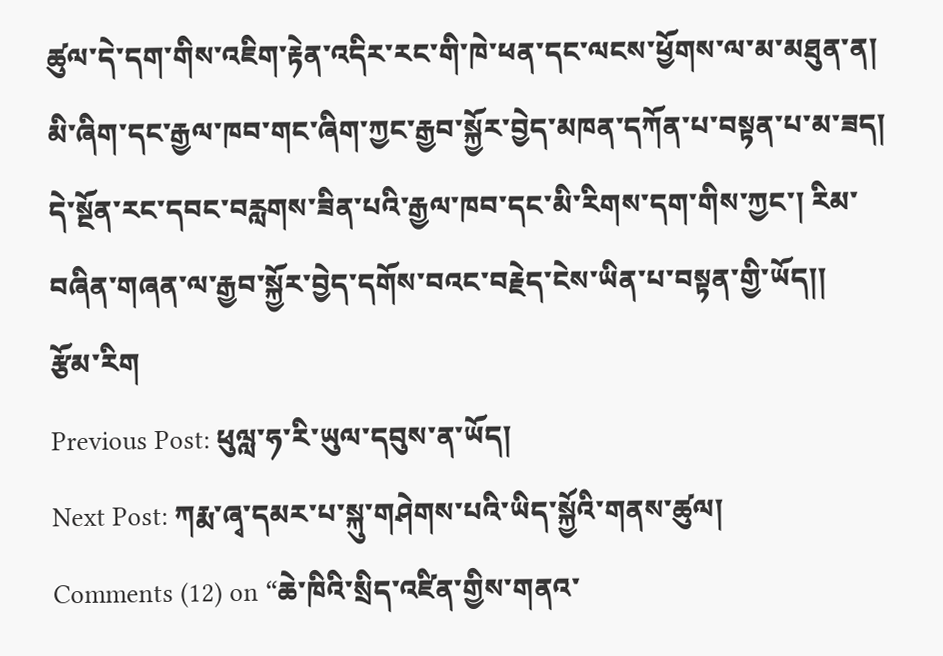ཚུལ་དེ་དག་གིས་འཇིག་རྟེན་འདིར་རང་གི་ཁེ་ཕན་དང་ལངས་ཕྱོགས་ལ་མ་མཐུན་ན། མི་ཞིག་དང་རྒྱལ་ཁབ་གང་ཞིག་ཀྱང་རྒྱབ་སྐྱོར་བྱེད་མཁན་དཀོན་པ་བསྟན་པ་མ་ཟད། དེ་སྔོན་རང་དབང་བརླགས་ཟིན་པའི་རྒྱལ་ཁབ་དང་མི་རིགས་དག་གིས་ཀྱང་། རིམ་བཞིན་གཞན་ལ་རྒྱབ་སྐྱོར་བྱེད་དགོས་བའང་བརྗེད་ངེས་ཡིན་པ་བསྟན་གྱི་ཡོད།།
རྩོམ་རིག
Previous Post: ཕུལླ་ཧ་རི་ཡུལ་དབུས་ན་ཡོད།
Next Post: ཀརྨ་ཞྭ་དམར་པ་སྐུ་གཤེགས་པའི་ཡིད་སྐྱོའི་གནས་ཚུལ།
Comments (12) on “ཆེ་ཁིའི་སྲིད་འཛིན་གྱིས་གནའ་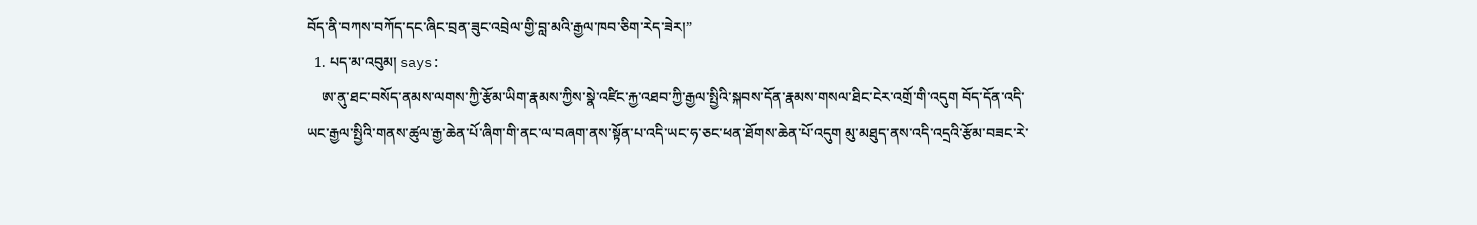བོད་ནི་བཀས་བཀོད་དང་ཞིང་བྲན་ཟུང་འབྲེལ་གྱི་བླ་མའི་རྒྱལ་ཁབ་ཅིག་རེད་ཟེར།”
  1. པད་མ་འབུམ། says:
    ཨ་ནུ་ཐང་བསོད་ནམས་ལགས་ཀྱི་རྩོམ་ཡིག་རྣམས་ཀྱིས་སྣེ་འཛིང་རྐྱ་འཐབ་ཀྱི་རྒྱལ་སྤྱིའི་སྐབས་དོན་རྣམས་གསལ་ཐིང་ངེར་འགྲོ་གི་འདུག བོད་དོན་འདི་ཡང་རྒྱལ་སྤྱིའི་གནས་ཚུལ་རྒྱ་ཆེན་པོ་ཞིག་གི་ནང་ལ་བཞག་ནས་སྟོན་པ་འདི་ཡང་ཧ་ཅང་ཕན་ཐོགས་ཆེན་པོ་འདུག མུ་མཐུད་ནས་འདི་འདྲའི་རྩོམ་བཟང་རེ་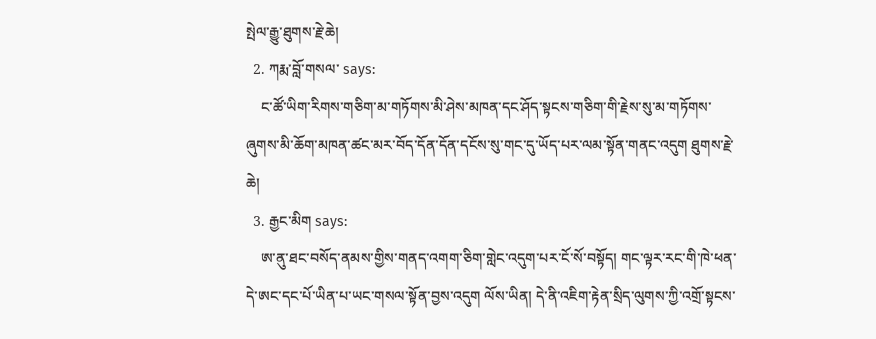སྤེལ་རྒྱུ་ཐུགས་རྗེ་ཆེ།
  2. ཀརྨ་བློ་གསལ་ says:
    ང་ཚོ་ཡིག་རིགས་གཅིག་མ་གཏོགས་མི་ཤེས་མཁན་དང་ཤོད་སྟངས་གཅིག་གི་རྗེས་སུ་མ་གཏོགས་ཞུགས་མི་ཆོག་མཁན་ཚང་མར་བོད་དོན་དོན་དངོས་སུ་གང་དུ་ཡོད་པར་ལམ་སྟོན་གནང་འདུག ཐུགས་རྗེ་ཆེ།
  3. རྒྱང་མིག says:
    ཨ་ནུ་ཐང་བསོད་ནམས་གྱིས་གནད་འགག་ཅིག་གླེང་འདུག་པར་ངོ་སོ་བསྟོད། གང་ལྟར་རང་གི་ཁེ་ཕན་དེ་ཨང་དང་པོ་ཡིན་པ་ཡང་གསལ་སྟོན་བྱས་འདུག ལོས་ཡིན། དེ་ནི་འཇིག་རྟེན་སྲིད་ལུགས་ཀྱི་འགྲོ་སྟངས་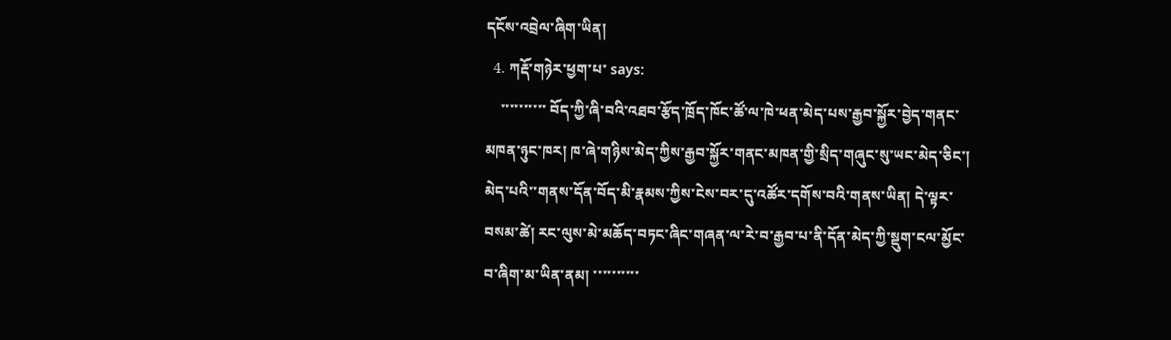དངོས་འབྲེལ་ཞིག་ཡིན།
  4. ཀརྡོ་གཉེར་ཕྱག་པ་ says:
    ་་་་་་་་་་ བོད་ཀྱི་ཞི་བའི་འཐབ་རྩོད་ཁྲོད་ཁོང་ཚོ་ལ་ཁེ་ཕན་མེད་པས་རྒྱབ་སྐྱོར་བྱེད་གནང་མཁན་ཉུང་ཁར། ཁ་ཞེ་གཉིས་མེད་ཀྱིས་རྒྱབ་སྐྱོར་གནང་མཁན་གྱི་སྲིད་གཞུང་སུ་ཡང་མེད་ཅིང་། མེད་པའི་་གནས་དོན་བོད་མི་རྣམས་ཀྱིས་ངེས་བར་དུ་འཚོར་དགོས་བའི་གནས་ཡིན། དེ་ལྟར་བསམ་ཚེ། རང་ལུས་མེ་མཆོད་བཏང་ཞིང་གཞན་ལ་རེ་བ་རྒྱབ་པ་ནི་དོན་མེད་ཀྱི་སྡུག་ངལ་མྱོང་བ་ཞིག་མ་ཡིན་ནམ། ་་་་་་་་་་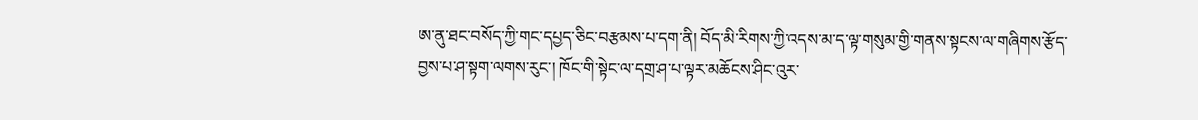ཨ་ནུ་ཐང་བསོད་ཀྱི་གང་དཔྱད་ཅིང་བརྩམས་པ་དག་ནི། བོད་མི་རིགས་ཀྱི་འདས་མ་ད་ལྟ་གསུམ་གྱི་གནས་སྟངས་ལ་གཞིགས་རྩོད་བྱས་པ་ཤ་སྟག་ལགས་རུང་། ཁོང་གི་སྟེང་ལ་དགྲ་ཤ་པ་ལྟར་མཆོངས་ཤིང་འུར་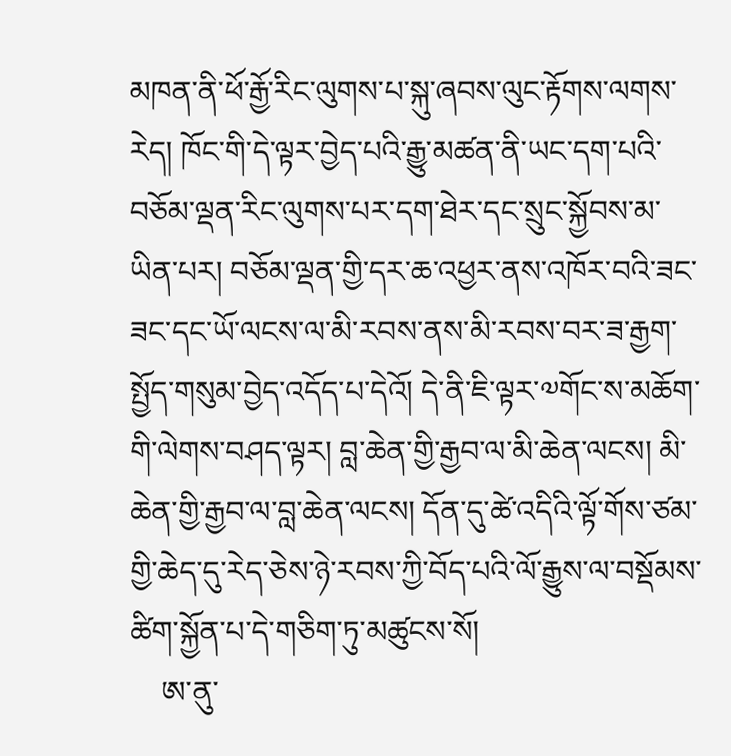མཁན་ནི་ཕོ་རྒྱོ་རིང་ལུགས་པ་སྐུ་ཞབས་ལུང་རྟོགས་ལགས་རེད། ཁོང་གི་དེ་ལྟར་བྱེད་པའི་རྒྱུ་མཚན་ནི་ཡང་དག་པའི་བཅོམ་ལྡན་རིང་ལུགས་པར་དག་ཐེར་དང་སྲུང་སྐྱོབས་མ་ཡིན་པར། བཅོམ་ལྡན་གྱི་དར་ཆ་འཕྱར་ནས་འཁོར་བའི་ཟང་ཟང་དང་ཡོ་ལངས་ལ་མི་རབས་ནས་མི་རབས་བར་ཟ་རྒྱག་སྤྱོད་གསུམ་བྱེད་འདོད་པ་དེའོ། དེ་ནི་ཇི་ལྟར་༧གོང་ས་མཆོག་གི་ལེགས་བཤད་ལྟར། བླ་ཆེན་གྱི་རྒྱབ་ལ་མི་ཆེན་ལངས། མི་ཆེན་གྱི་རྒྱབ་ལ་བླ་ཆེན་ལངས། དོན་དུ་ཚེ་འདིའི་ལྟོ་གོས་ཙམ་གྱི་ཆེད་དུ་རེད་ཅེས་ཉེ་རབས་ཀྱི་བོད་པའི་ལོ་རྒྱུས་ལ་བསྡོམས་ཚིག་སྐྱོན་པ་དེ་གཅིག་ཏུ་མཚུངས་སོ།
    ཨ་ནུ་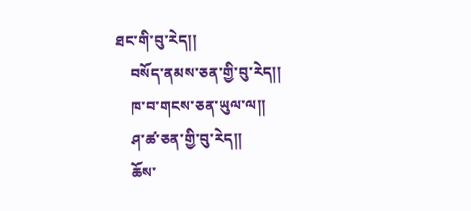ཐང་གི་བུ་རེད།།
    བསོད་ནམས་ཅན་གྱི་བུ་རེད།།
    ཁ་བ་གངས་ཅན་ཡུལ་ལ།།
    ཤ་ཚ་ཅན་གྱི་བུ་རེད།།
    ཆོས་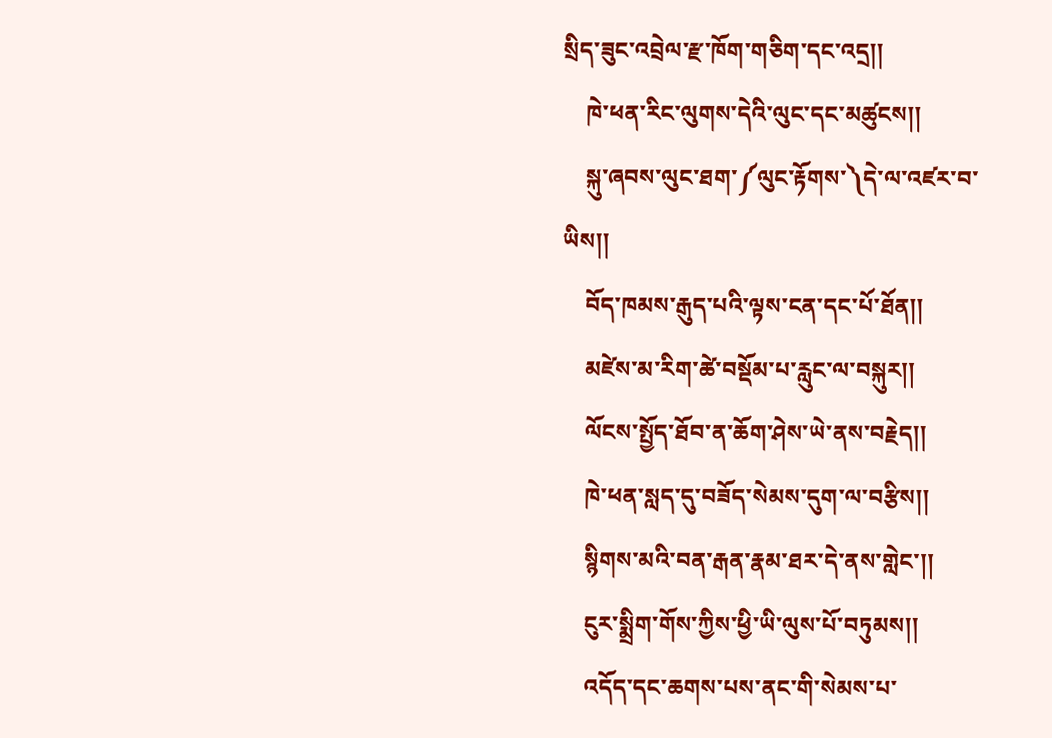སྲིད་ཟུང་འབྲེལ་རྫ་ཁོག་གཅིག་དང་འདྲ།།
    ཁེ་ཕན་རིང་ལུགས་དེའི་ལུང་དང་མཚུངས།།
    སྐུ་ཞབས་ལུང་ཐག་༼ལུང་རྟོགས་༽དེ་ལ་འཛར་བ་ཡིས།།
    བོད་ཁམས་རྒུད་པའི་ལྟས་ངན་དང་པོ་ཐོན།།
    མཛེས་མ་རིག་ཚེ་བསྡོམ་པ་རླུང་ལ་བསྐུར།།
    ལོངས་སྤྱོད་ཐོབ་ན་ཆོག་ཤེས་ཡེ་ནས་བརྗེད།།
    ཁེ་ཕན་སླད་དུ་བཟོད་སེམས་དུག་ལ་བརྩིས།།
    སྙིགས་མའི་བན་རྒན་རྣམ་ཐར་དེ་ནས་གླེང་།།
    ངུར་སྨྲིག་གོས་ཀྱིས་ཕྱི་ཡི་ལུས་པོ་བཏུམས།།
    འདོད་དང་ཆགས་པས་ནང་གི་སེམས་པ་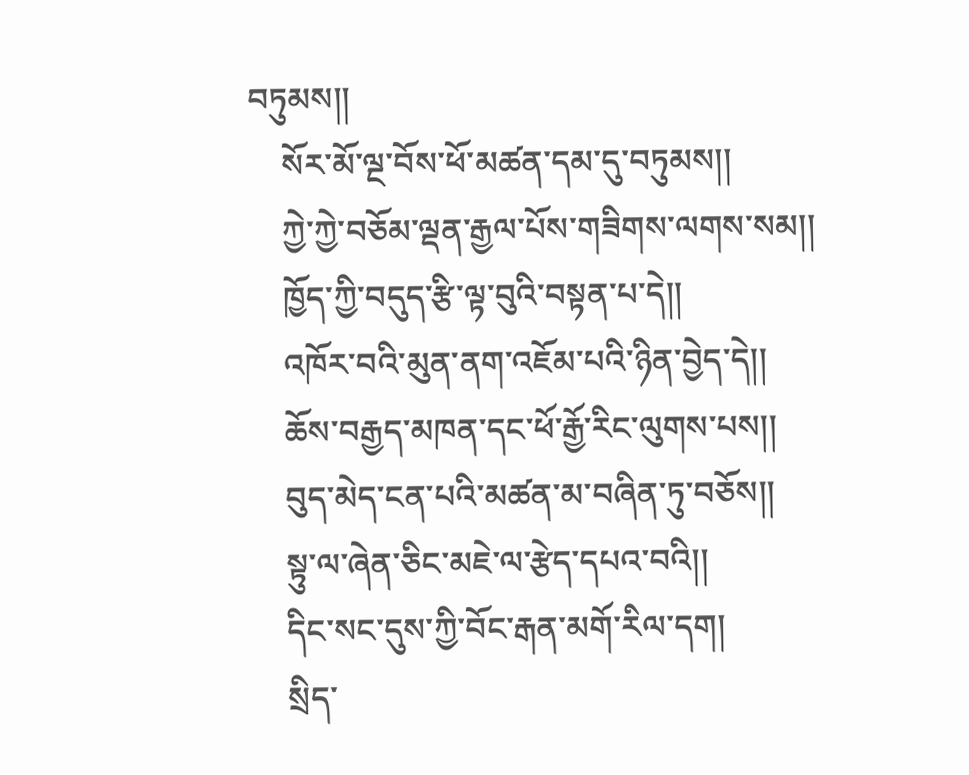བཏུམས།།
    སོར་མོ་ལྔ་བོས་ཕོ་མཚན་དམ་དུ་བཏུམས།།
    ཀྱེ་ཀྱེ་བཅོམ་ལྡན་རྒྱལ་པོས་གཟིགས་ལགས་སམ།།
    ཁྱོད་ཀྱི་བདུད་རྩི་ལྟ་བུའི་བསྟན་པ་དེ།།
    འཁོར་བའི་མུན་ནག་འཇོམ་པའི་ཉིན་བྱེད་དེ།།
    ཆོས་བརྒྱད་མཁན་དང་ཕོ་རྒྱོ་རིང་ལུགས་པས།།
    བུད་མེད་ངན་པའི་མཚན་མ་བཞིན་ཏུ་བཅོས།།
    སྟུ་ལ་ཞེན་ཅིང་མཇེ་ལ་རྩེད་དཔའ་བའི།།
    དིང་སང་དུས་ཀྱི་བོང་རྒན་མགོ་རིལ་དག།
    སྲིད་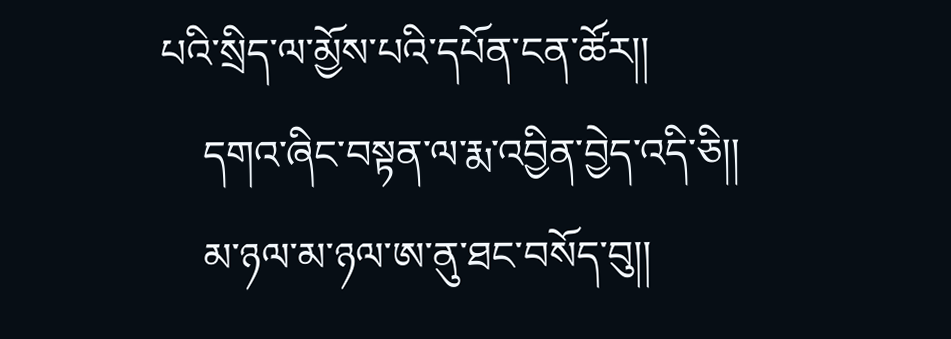པའི་སྲིད་ལ་མྱོས་པའི་དཔོན་ངན་ཚོར།།
    དགའ་ཞིང་བསྟན་ལ་རྨ་འབྱིན་བྱེད་འདི་ཅི།།
    མ་ཉལ་མ་ཉལ་ཨ་ནུ་ཐང་བསོད་བུ།།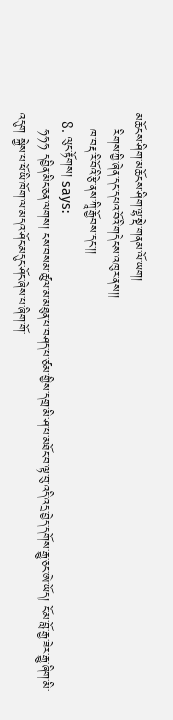མཆོངས་ཤིག་མཆོངས་ཤིག་ལྷ་སྡེ་གནམ་ལོ་ཡག།
    རིགས་ཀྱི་ཞེན་དང་དཔའ་བོའི་གདེངས་འཁུར་ནས།།
    ཁ་བརྡ་རི་བོའི་རྩེ་ནས་ཀཱི་རྒྱོབས་དང་།།
  8. ལུང་རྟོགས། says:
    ཧཧཧ དབྱིན་མིང་ཅན་ལགས། ངས་བསམ་ཚུལ་མ་མཐུན་པ་བཤད་པ་ཙམ་གྱིས་དགྲ་མི་ཤ་པ་མཐོང་བ་ལྟ་བུ་འདི་འདྲ་བྱེད་དགོས་རྒྱུ་ཅང་ཨེ་ཡོད། ངོ་མ་བློ་རྒྱ་ཟེར་རྒྱུ་ཞིག་མི་འདུག སྐྱེས་པ་ཕོ་ཡི་ཁོག་ལ་མདའ་ཤོང་མདུང་ཤོང་ཞེས་པ་ཞིག་གོ་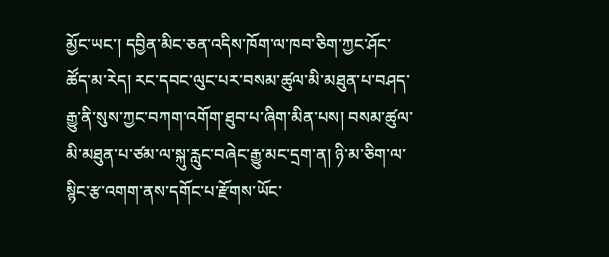མྱོང་ཡང་། དབྱིན་མིང་ཅན་འདིས་ཁོག་ལ་ཁབ་ཅིག་ཀྱང་ཤོང་ཚོད་མ་རེད། རང་དབང་ལུང་པར་བསམ་ཚུལ་མི་མཐུན་པ་བཤད་རྒྱུ་ནི་སུས་ཀྱང་བཀག་འགོག་ཐུབ་པ་ཞིག་མིན་པས། བསམ་ཚུལ་མི་མཐུན་པ་ཙམ་ལ་སྐུ་རླུང་བཞེང་རྒྱུ་མང་དྲག་ན། ཉི་མ་ཅིག་ལ་སྙིང་རྩ་འགག་ནས་དགོང་པ་རྫོགས་ཡོང་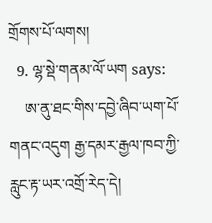གྲོགས་པོ་ལགས།
  9. ལྷ་སྡེ་གནམ་ལོ་ཡག says:
    ཨ་ནུ་ཐང་གིས་དབྱེ་ཞིབ་ཡག་པོ་གནང་འདུག རྒྱ་དམར་རྒྱལ་ཁབ་ཀྱི་རླུང་རྟ་ཡར་འགྲོ་རེད་དེ།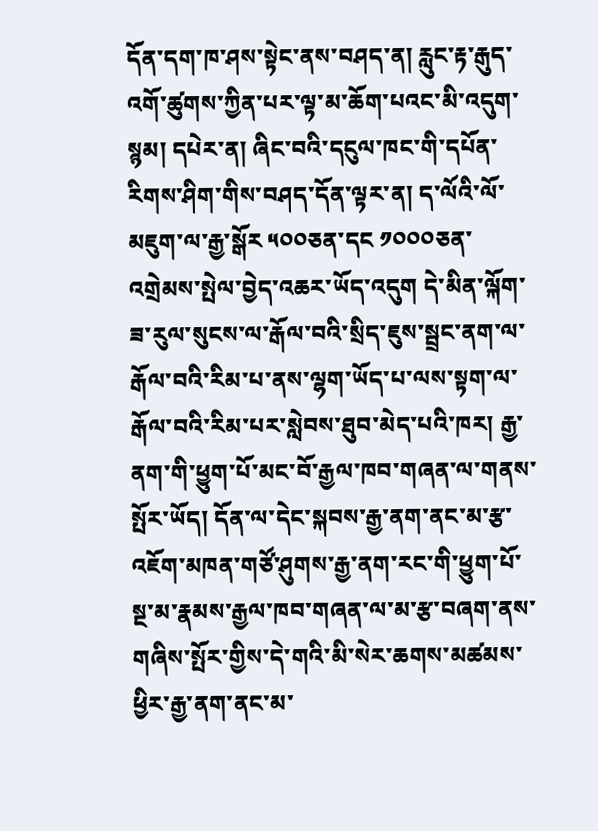དོན་དག་ཁ་ཤས་སྟེང་ནས་བཤད་ན། རླུང་རྟ་རྒུད་འགོ་ཚུགས་ཀྱིན་པར་ལྟ་མ་ཆོག་པའང་མི་འདུག་སྙམ། དཔེར་ན། ཞིང་བའི་དངུལ་ཁང་གི་དཔོན་རིགས་ཤིག་གིས་བཤད་དོན་ལྟར་ན། ད་ལོའི་ལོ་མཇུག་ལ་རྒྱ་སྒོར ༥༠༠ཅན་དང ༡༠༠༠ཅན་འགྲེམས་སྤེལ་བྱེད་འཆར་ཡོད་འདུག དེ་མིན་ལྐོག་ཟ་རུལ་སུངས་ལ་རྒོལ་བའི་སྲིད་ཇུས་སྦྲང་ནག་ལ་རྒོལ་བའི་རིམ་པ་ནས་ལྷག་ཡོད་པ་ལས་སྟག་ལ་རྒོལ་བའི་རིམ་པར་སླེབས་ཐུབ་མེད་པའི་ཁར། རྒྱ་ནག་གི་ཕྱུག་པོ་མང་བོ་རྒྱལ་ཁབ་གཞན་ལ་གནས་སྤོར་ཡོད། དོན་ལ་དེང་སྐབས་རྒྱ་ནག་ནང་མ་རྩ་འཇོག་མཁན་གཙོ་ཤུགས་རྒྱ་ནག་རང་གི་ཕྱུག་པོ་སྔ་མ་རྣམས་རྒྱལ་ཁབ་གཞན་ལ་མ་རྩ་བཞག་ནས་གཞིས་སྤོར་གྱིས་དེ་གའི་མི་སེར་ཆགས་མཚམས་ཕྱིར་རྒྱ་ནག་ནང་མ་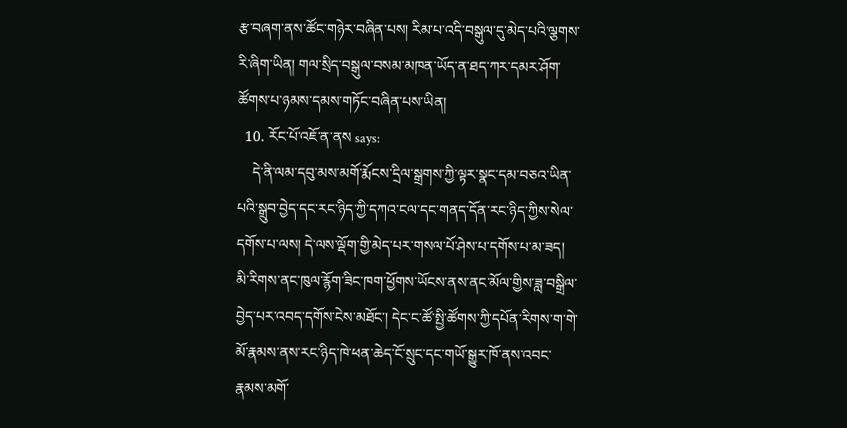རྩ་བཞག་ནས་ཚོང་གཉེར་བཞིན་པས། རིམ་པ་འདི་བསྒུལ་དུ་མེད་པའི་ལྕགས་རི་ཞིག་ཡིན། གལ་སྲིད་བསྒུལ་བསམ་མཁན་ཡོད་ན་ཐད་ཀར་དམར་ཤོག་ཚོགས་པ་ཉམས་དམས་གཏོང་བཞིན་པས་ཡིན།
  10. རོང་པོ་འཇོ་ན་ནས says:
    དེ་ནི་ལམ་དབུ་མས་མགོ་རྨོངས་དྲིལ་སྒྲགས་ཀྱི་ལྟར་སྣང་དམ་བཅའ་ཡིན་པའི་སྒྲུབ་བྱེད་དང་རང་ཉིད་ཀྱི་དཀའ་ངལ་དང་གནད་དོན་རང་ཉིད་ཀྱིས་སེལ་དགོས་པ་ལས། དེ་ལས་ལྡོག་གྱི་མེད་པར་གསལ་པོ་ཤེས་པ་དགོས་པ་མ་ཟད། མི་རིགས་ནང་ཁུལ་རྙོག་ཟིང་ཁག་ཕྱོགས་ཡོངས་ནས་ནང་མོལ་གྱིས་ཟླ་བསྒྲིལ་བྱེད་པར་འབད་དགོས་ངེས་མཐོང་། དེང་ང་ཚོ་སྤྱི་ཚོགས་ཀྱི་དཔོན་རིགས་ག་གེ་མོ་རྣམས་ནས་རང་ཉིད་ཁེ་ཕན་ཆེད་ངོ་སྲུང་དང་གཡོ་སྒྱུར་ཁོ་ནས་འབང་རྣམས་མགོ་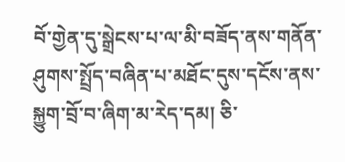བོ་གྱེན་དུ་སྒྲེངས་པ་ལ་མི་བཟོད་ནས་གནོན་ཤུགས་སྤྲོད་བཞིན་པ་མཐོང་དུས་དངོས་ནས་སྐྱུག་བྲོ་བ་ཞིག་མ་རེད་དམ། ཅི་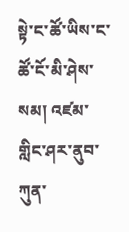སྟེ་ང་ཚོ་ཡིས་ང་ཚོ་ངོ་མི་ཤེས་སམ། འཛམ་གླིང་ཤར་ནུབ་ཀུན་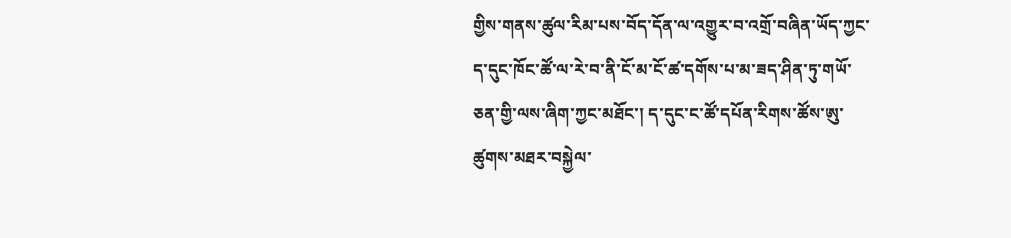གྱིས་གནས་ཚུལ་རིམ་པས་བོད་དོན་ལ་འགྱུར་བ་འགྲོ་བཞིན་ཡོད་ཀྱང་ད་དུང་ཁོང་ཚོ་ལ་རེ་བ་ནི་ངོ་མ་ངོ་ཚ་དགོས་པ་མ་ཟད་ཤིན་ཏུ་གཡོ་ཅན་གྱི་ལས་ཞིག་ཀྱང་མཐོང་། ད་དུང་ང་ཚོ་དཔོན་རིགས་ཚོས་ཨུ་ཚུགས་མཐར་བསྐྱེལ་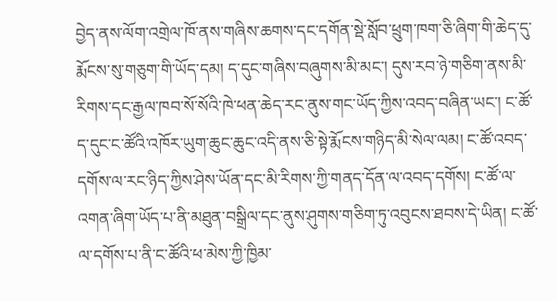བྱེད་ནས་ལོག་འགྲེལ་ཁོ་ནས་གཞིས་ཆགས་དང་དགོན་སྡེ་སློབ་ཕྲུག་ཁག་ཅི་ཞིག་གི་ཆེད་དུ་རྨོངས་སུ་གཅུག་གི་ཡོད་དམ། ད་དུང་གཞིས་བཞུགས་མི་མང་། དུས་རབ་ཉེ་གཅིག་ནས་མི་རིགས་དང་རྒྱལ་ཁབ་སོ་སོའི་ཁེ་ཕན་ཆེད་རང་ནུས་གང་ཡོད་ཀྱིས་འབད་བཞིན་ཡང་། ང་ཚོ་ད་དུང་ང་ཚོའི་འཁོར་ཡུག་ཆུང་ཆུང་འདི་ནས་ཅི་སྟེ་རྨོངས་གཉིད་མི་སེལ་ལམ། ང་ཚོ་འབད་དགོས་ལ་རང་ཉིད་ཀྱིས་ཤེས་ཡོན་དང་མི་རིགས་ཀྱི་གནད་དོན་ལ་འབད་དགོས། ང་ཚོ་ལ་འགན་ཞིག་ཡོད་པ་ནི་མཐུན་བསྒྲིལ་དང་ནུས་ཤུགས་གཅིག་ཏུ་འབུངས་ཐབས་དེ་ཡིན། ང་ཚོ་ལ་དགོས་པ་ནི་ང་ཚོའི་ཕ་མེས་ཀྱི་ཁྱིམ་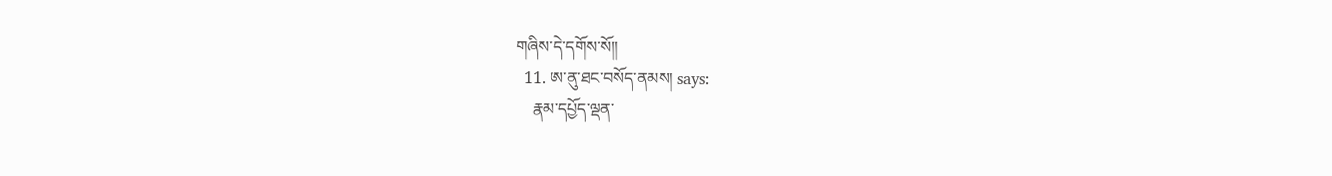གཞིས་དེ་དགོས་སོ།།
  11. ཨ་ནུ་ཐང་བསོད་ནམས། says:
    རྣམ་དཔྱོད་ལྡན་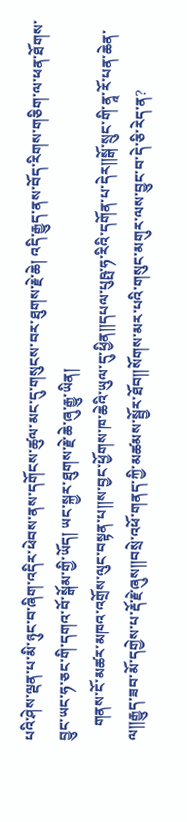པའི་ཤེས་ལྡན་པ་མི་ཉུང་བ་ཞིག་འདིར་ཕེབས་ནས་དགོངས་ཚུལ་མང་དུ་གསུངས་བར་ཐུགས་རྗེ་ཆེ། འདི་རྒྱུད་ནས་བོད་རིགས་གཅིག་ལ་ཕན་ཐོགས་བྱུང་ཡང་ཧ་ཅང་གི་དགའ་བོ་སྒོམ་གྱི་ཡོད། ཡང་སྐྱར་ཐུགས་རྗེ་ཆེ་ཞུ་རྒྱུ་ཡིན།
    གནས་ངོ་མཚར་མཁའ་འགྲོས་ལུང་བསྟན་པ༎ས་བྱང་ཕྱོགས་ཁ་ཆེའི་ཡུལ་དུ་ཕྱིན༎དཔལ་པུཥྤ་ཧ་རིའི་དགོན་པ་དེར༎སྒོ་སྲུང་གི་ནཱ་རོ་པན་ཆེན་ལ༎རྒྱུད་ཟབ་མོ་དགྱེས་པ་རྡོ་རྗེ་ཞུས༎བསྲེ་འཕོ་གནད་ཀྱི་མཚམས་སྦྱོར་ཐོབ༎སོགས་མར་པའི་གསུང་མགུར་ལས་བྱུང་བ་དེ་ཅི་རེད་ན?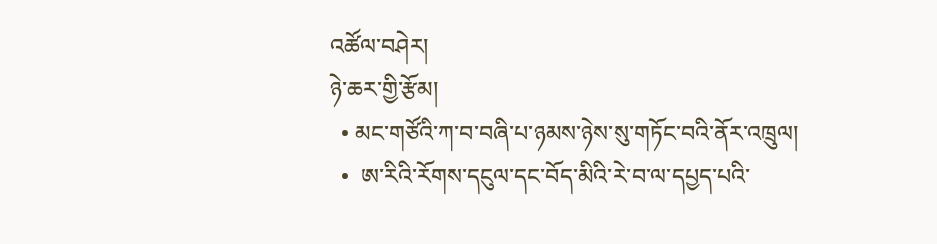འཚོལ་བཤེར།
ཉེ་ཆར་གྱི་རྩོམ།
  • མང་གཙོའི་ཀ་བ་བཞི་པ་ཉམས་ཉེས་སུ་གཏོང་བའི་ནོར་འཁྲུལ།
  •  ཨ་རིའི་རོགས་དངུལ་དང་བོད་མིའི་རེ་བ་ལ་དཔྱད་པའི་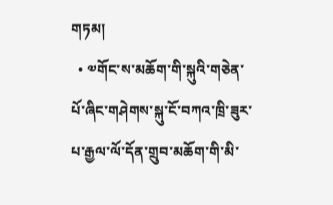གཏམ།
  • ༧གོང་ས་མཆོག་གི་སྐུའི་གཅེན་པོ་ཞིང་གཤེགས་སྐུ་ངོ་བཀའ་ཁྲི་ཟུར་པ་རྒྱལ་ལོ་དོན་གྲུབ་མཆོག་གི་མི་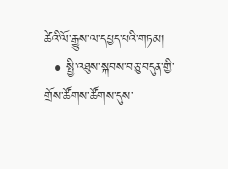ཚེའི་ལོ་རྒྱུས་ལ་དཔྱད་པའི་གཏམ།
  • སྤྱི་འཐུས་སྐབས་བཅུ་བདུན་གྱི་གྲོས་ཚོགས་ཚོགས་དུས་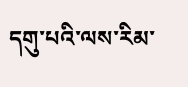དགུ་པའི་ལས་རིམ་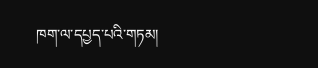ཁག་ལ་དཔྱད་པའི་གཏམ།